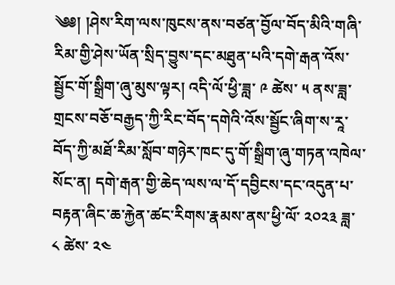༄༅། །ཤེས་རིག་ལས་ཁུངས་ནས་བཙན་བྱོལ་བོད་མིའི་གཞི་རིམ་གྱི་ཤེས་ཡོན་སྲིད་བྱུས་དང་མཐུན་པའི་དགེ་རྒན་འོས་སྦྱོང་གོ་སྒྲིག་ཞུ་མུས་ལྟར། འདི་ལོ་ཕྱི་ཟླ་ ༩ ཚེས་ ༥ ནས་ཟླ་གྲངས་བཅོ་བརྒྱད་ཀྱི་རིང་བོད་དགེའི་འོས་སྦྱོང་ཞིག་ས་རཱ་བོད་ཀྱི་མཐོ་རིམ་སློབ་གཉེར་ཁང་དུ་གོ་སྒྲིག་ཞུ་གཏན་འཁེལ་སོང་ན། དགེ་རྒན་གྱི་ཆེད་ལས་ལ་དོ་དབྱིངས་དང་འདུན་པ་བརྟན་ཞིང་ཆ་རྐྱེན་ཚང་རིགས་རྣམས་ནས་ཕྱི་ལོ་ ༢༠༢༣ ཟླ་ ༨ ཚེས་ ༢༤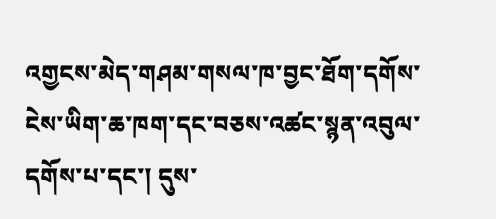འགྱངས་མེད་གཤམ་གསལ་ཁ་བྱང་ཐོག་དགོས་ངེས་ཡིག་ཆ་ཁག་དང་བཅས་འཚང་སྙན་འབུལ་དགོས་པ་དང་། དུས་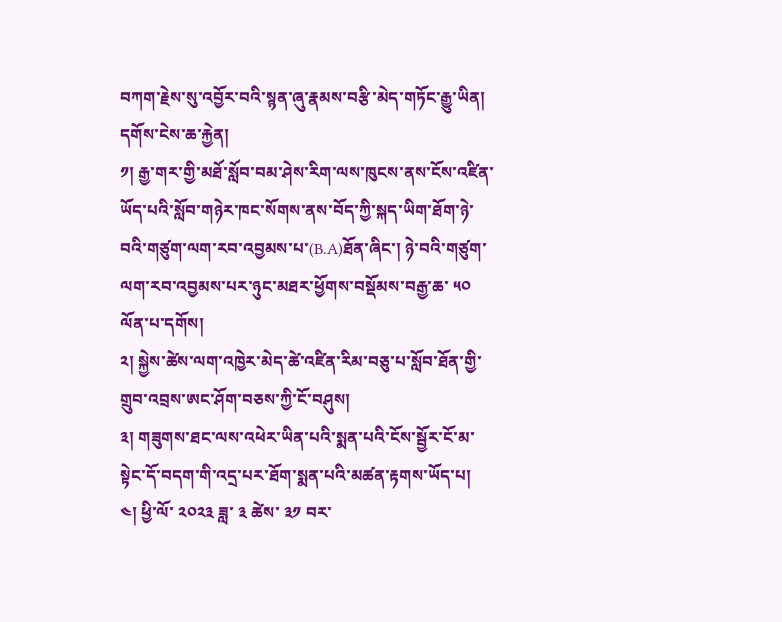བཀག་རྗེས་སུ་འབྱོར་བའི་སྙན་ཞུ་རྣམས་བརྩི་མེད་གཏོང་རྒྱུ་ཡིན།
དགོས་ངེས་ཆ་རྐྱེན།
༡། རྒྱ་གར་གྱི་མཐོ་སློབ་བམ་ཤེས་རིག་ལས་ཁུངས་ནས་ངོས་འཛིན་ཡོད་པའི་སློབ་གཉེར་ཁང་སོགས་ནས་བོད་ཀྱི་སྐད་ཡིག་ཐོག་ཉེ་བའི་གཙུག་ལག་རབ་འབྱམས་པ་(B.A)ཐོན་ཞིང་། ཉེ་བའི་གཙུག་ལག་རབ་འབྱམས་པར་ཉུང་མཐར་ཕྱོགས་བསྡོམས་བརྒྱ་ཆ་ ༥༠ ལོན་པ་དགོས།
༢། སྐྱེས་ཚེས་ལག་འཁྱེར་མེད་ཚེ་འཛིན་རིམ་བཅུ་པ་སློབ་ཐོན་གྱི་གྲུབ་འབྲས་ཨང་ཤོག་བཅས་ཀྱི་ངོ་བཤུས།
༣། གཟུགས་ཐང་ལས་འཕེར་ཡིན་པའི་སྨན་པའི་ངོས་སྦྱོར་ངོ་མ་སྟེང་དོ་བདག་གི་འདྲ་པར་ཐོག་སྨན་པའི་མཚན་རྟགས་ཡོད་པ།
༤། ཕྱི་ལོ་ ༢༠༢༣ ཟླ་ ༣ ཚེས་ ༣༡ བར་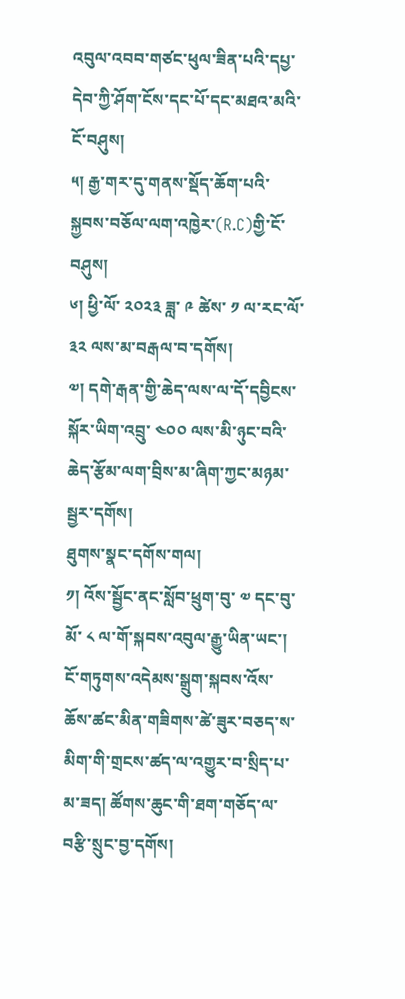འབུལ་འབབ་གཙང་ཕུལ་ཟིན་པའི་དཔྱ་དེབ་ཀྱི་ཤོག་ངོས་དང་པོ་དང་མཐའ་མའི་ངོ་བཤུས།
༥། རྒྱ་གར་དུ་གནས་སྡོད་ཆོག་པའི་སྐྱབས་བཅོལ་ལག་འཁྱེར་(R.C)གྱི་ངོ་བཤུས།
༦། ཕྱི་ལོ་ ༢༠༢༣ ཟླ་ ༩ ཚེས་ ༡ ལ་རང་ལོ་ ༣༢ ལས་མ་བརྒལ་བ་དགོས།
༧། དགེ་རྒན་གྱི་ཆེད་ལས་ལ་དོ་དབྱིངས་སྐོར་ཡིག་འབྲུ་ ༤༠༠ ལས་མི་ཉུང་བའི་ཆེད་རྩོམ་ལག་བྲིས་མ་ཞིག་ཀྱང་མཉམ་སྦྱར་དགོས།
ཐུགས་སྣང་དགོས་གལ།
༡། འོས་སྦྱོང་ནང་སློབ་ཕྲུག་བུ་ ༧ དང་བུ་མོ་ ༨ ལ་གོ་སྐབས་འབུལ་རྒྱུ་ཡིན་ཡང་། ངོ་གཏུགས་འདེམས་སྒྲུག་སྐབས་འོས་ཆོས་ཚང་མིན་གཟིགས་ཚེ་ཟུར་བཅད་ས་མིག་གི་གྲངས་ཚད་ལ་འགྱུར་བ་སྲིད་པ་མ་ཟད། ཚོགས་ཆུང་གི་ཐག་གཅོད་ལ་བརྩི་སྲུང་བྱ་དགོས།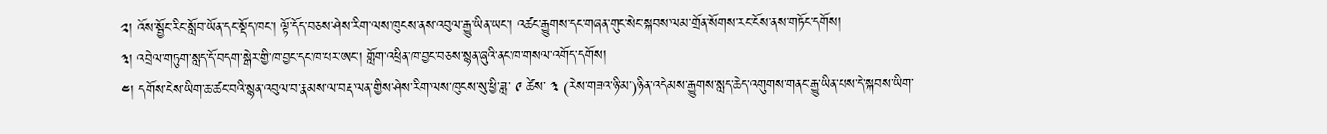༢། འོས་སྦྱོང་རིང་སློབ་ཡོན་དང་སྡོད་ཁང་། ལྟོ་དོད་བཅས་ཤེས་རིག་ལས་ཁུངས་ནས་འབུལ་རྒྱུ་ཡིན་ཡང་། འཚང་རྒྱུགས་དང་གཞན་གུང་སེང་སྐབས་ལམ་གྲོན་སོགས་རང་ངོས་ནས་གཏོང་དགོས།
༣། འབྲེལ་གཏུག་སླད་དོ་བདག་སྒེར་གྱི་ཁ་བྱང་དང་ཁ་པར་ཨང་། གློག་འཕྲིན་ཁ་བྱང་བཅས་སྙན་ཞུའི་ནང་ཁ་གསལ་འགོད་དགོས།
༤། དགོས་ངེས་ཡིག་ཆ་ཚང་བའི་སྙན་འབུལ་བ་རྣམས་ལ་བརྡ་ལན་གྱིས་ཤེས་རིག་ལས་ཁུངས་སུ་ཕྱི་ཟླ་ ༩ ཚེས་ ༣ (རེས་གཟའ་ཉི་མ་)ཉིན་འདེམས་རྒྱུགས་སླད་ཆེད་འགུགས་གནང་རྒྱུ་ཡིན་པས་དེ་སྐབས་ཡིག་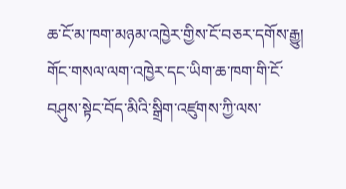ཆ་ངོ་མ་ཁག་མཉམ་འཁྱེར་གྱིས་ངོ་བཅར་དགོས་རྒྱུ།
གོང་གསལ་ལག་འཁྱེར་དང་ཡིག་ཆ་ཁག་གི་ངོ་བཤུས་སྟེང་བོད་མིའི་སྒྲིག་འཛུགས་ཀྱི་ལས་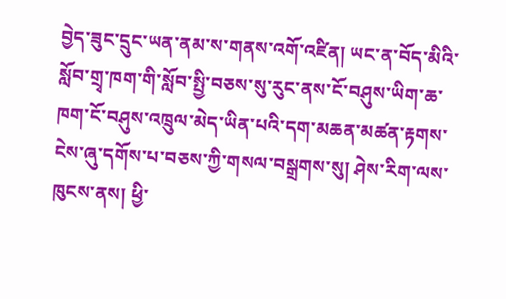བྱེད་ཟུང་དྲུང་ཡན་ནམ་ས་གནས་འགོ་འཛིན། ཡང་ན་བོད་མིའི་སློབ་གྲྭ་ཁག་གི་སློབ་སྤྱི་བཅས་སུ་རུང་ནས་ངོ་བཤུས་ཡིག་ཆ་ཁག་ངོ་བཤུས་འཁྲུལ་མེད་ཡིན་པའི་དག་མཆན་མཚན་རྟགས་ངེས་ཞུ་དགོས་པ་བཅས་ཀྱི་གསལ་བསྒྲགས་སུ། ཤེས་རིག་ལས་ཁུངས་ནས། ཕྱི་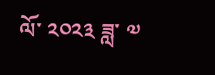ལོ་ ༢༠༢༣ ཟླ་ ༧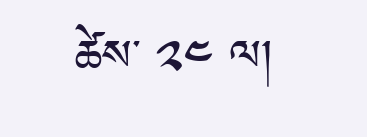ཚེས་ ༢༤ ལ།